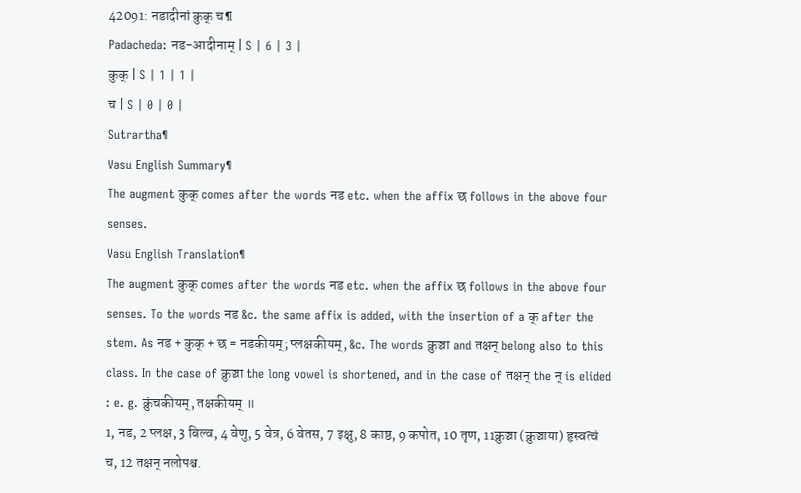42091: नडादीनां कुक् च¶
Padacheda: नड-आदीनाम् | S | 6 | 3 |
कुक् | S | 1 | 1 |
च | S | 0 | 0 |
Sutrartha¶
Vasu English Summary¶
The augment कुक् comes after the words नड etc. when the affix छ follows in the above four senses.
Vasu English Translation¶
The augment कुक् comes after the words नड etc. when the affix छ follows in the above four senses. To the words नड &c. the same affix is added, with the insertion of a क् after the stem. As नड + कुक् + छ = नडकीयम्; प्लक्षकीयम्, &c. The words क्रुञ्चा and तक्षन् belong also to this class. In the case of क्रुञ्चा the long vowel is shortened, and in the case of तक्षन् the न् is elided : e. g. क्रुंचकीयम्, तक्षकीयम् ॥
1, नड, 2 प्लक्ष, 3 बिल्व, 4 वेणु, 5 वेत्र, 6 वेतस, 7 इक्षु, 8 काष्ठ, 9 कपोत, 10 तृण, 11क्रुञ्चा (क्रुञ्चाया) हृस्वत्वं च, 12 तक्षन् नलोपश्च.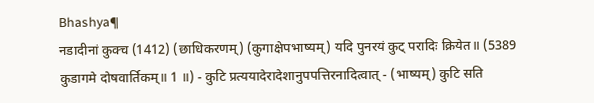Bhashya¶
नडादीनां कुक्च (1412) (छाधिकरणम्) (कुगाक्षेपभाष्यम्) यदि पुनरयं कुट् परादिः क्रियेत॥ (5389 कुडागमे दोषवार्तिकम्॥ 1 ॥) - कुटि प्रत्ययादेरादेशानुपपत्तिरनादित्वात् - (भाष्यम्) कुटि सति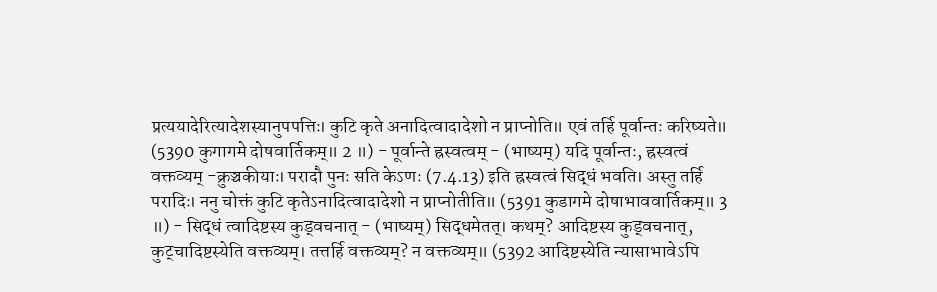प्रत्ययादेरित्यादेशस्यानुपपत्तिः। कुटि कृते अनादित्वादादेशो न प्राप्नोति॥ एवं तर्हि पूर्वान्तः करिष्यते॥ (5390 कुगागमे दोषवार्तिकम्॥ 2 ॥) - पूर्वान्ते ह्रस्वत्वम् - (भाष्यम्) यदि पूर्वान्तः, ह्रस्वत्वं वक्तव्यम् -क्रुञ्चकीयाः। परादौ पुनः सति केऽणः (7.4.13) इति ह्रस्वत्वं सिद्धं भवति। अस्तु तर्हि परादिः। ननु चोक्तं कुटि कृतेऽनादित्वादादेशो न प्राप्नोतीति॥ (5391 कुडागमे दोषाभाववार्तिकम्॥ 3 ॥) - सिद्धं त्वादिष्टस्य कुड्वचनात् - (भाष्यम्) सिद्धमेतत्। कथम्? आदिष्टस्य कुड्वचनात्, कुट्चादिष्टस्येति वक्तव्यम्। तत्तर्हि वक्तव्यम्? न वक्तव्यम्॥ (5392 आदिष्टस्येति न्यासाभावेऽपि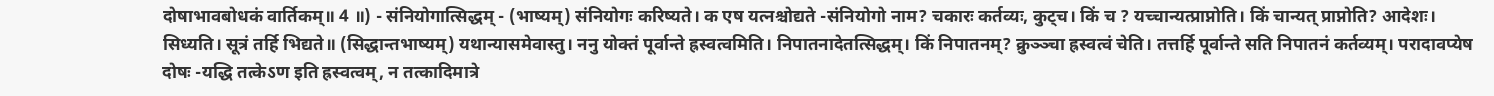दोषाभावबोधकं वार्तिकम्॥ 4 ॥) - संनियोगात्सिद्धम् - (भाष्यम्) संनियोगः करिष्यते। क एष यत्नश्चोद्यते -संनियोगो नाम? चकारः कर्तव्यः, कुट्च। किं च ? यच्चान्यत्प्राप्नोति। किं चान्यत् प्राप्नोति? आदेशः। सिध्यति। सूत्रं तर्हि भिद्यते॥ (सिद्धान्तभाष्यम्) यथान्यासमेवास्तु। ननु योक्तं पूर्वान्ते ह्रस्वत्वमिति। निपातनादेतत्सिद्धम्। किं निपातनम्? क्रुञ्ञ्चा ह्रस्वत्वं चेति। तत्तर्हि पूर्वान्ते सति निपातनं कर्तव्यम्। परादावप्येष दोषः -यद्धि तत्केऽण इति ह्रस्वत्वम्, न तत्कादिमात्रे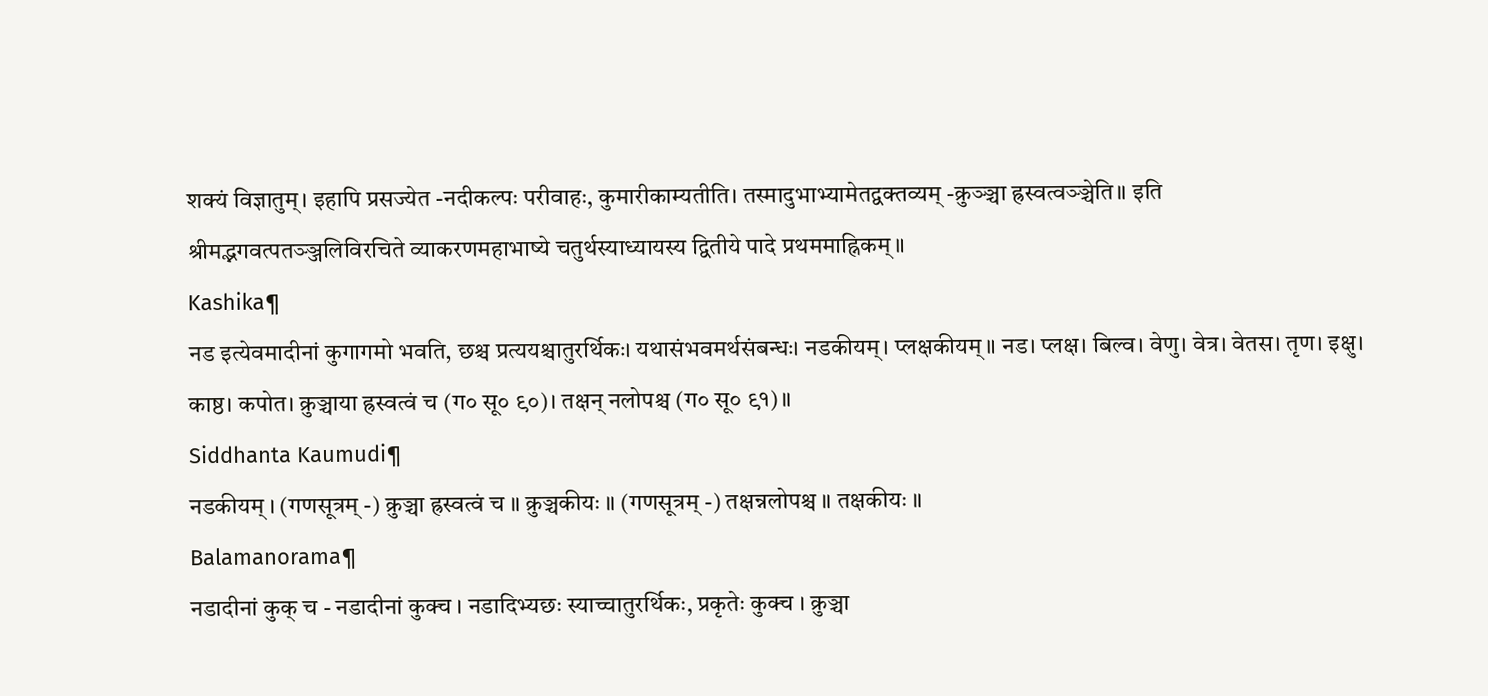शक्यं विज्ञातुम्। इहापि प्रसज्येत -नदीकल्पः परीवाहः, कुमारीकाम्यतीति। तस्मादुभाभ्यामेतद्वक्तव्यम् -क्रुञ्ञ्चा ह्रस्वत्वञ्ञ्चेति॥ इति श्रीमद्भगवत्पतञ्ञ्जलिविरचिते व्याकरणमहाभाष्ये चतुर्थस्याध्यायस्य द्वितीये पादे प्रथममाह्निकम्॥
Kashika¶
नड इत्येवमादीनां कुगागमो भवति, छश्च प्रत्ययश्चातुरर्थिकः। यथासंभवमर्थसंबन्धः। नडकीयम्। प्लक्षकीयम्॥ नड। प्लक्ष। बिल्व। वेणु। वेत्र। वेतस। तृण। इक्षु। काष्ठ। कपोत। क्रुञ्चाया ह्रस्वत्वं च (ग० सू० ९०)। तक्षन् नलोपश्च (ग० सू० ९१)॥
Siddhanta Kaumudi¶
नडकीयम् । (गणसूत्रम् -) क्रुञ्चा ह्रस्वत्वं च ॥ क्रुञ्चकीयः ॥ (गणसूत्रम् -) तक्षन्नलोपश्च ॥ तक्षकीयः ॥
Balamanorama¶
नडादीनां कुक् च - नडादीनां कुक्च । नडादिभ्यछः स्याच्चातुरर्थिकः, प्रकृतेः कुक्च । क्रुञ्चा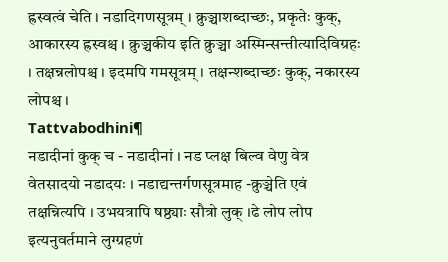ह्रस्वत्वं चेति । नडादिगणसूत्रम् । क्रुञ्चाशब्दाच्छः, प्रकृतेः कुक्, आकारस्य ह्रस्वश्च । क्रुञ्चकीय इति क्रुञ्चा अस्मिन्सन्तीत्यादिविग्रहः । तक्षन्नलोपश्च । इदमपि गमसूत्रम् । तक्षन्शब्दाच्छः कुक्, नकारस्य लोपश्च ।
Tattvabodhini¶
नडादीनां कुक् च - नडादीनां । नड प्लक्ष बिल्व वेणु वेत्र वेतसादयो नडादयः । नडाद्यन्तर्गणसूत्रमाह -क्रुञ्चेति एवं तक्षन्नित्यपि । उभयत्रापि षष्ठ्याः सौत्रो लुक् ।ढे लोप लोप इत्यनुवर्तमाने लुग्ग्रहणं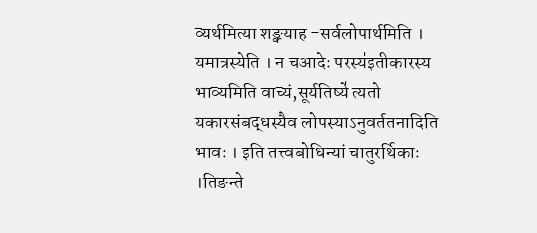व्यर्थमित्या शङ्क्याह -सर्वलोपार्थमिति । यमात्रस्येति । न चआदेः परस्य॑इतीकारस्य भाव्यमिति वाच्यं,सूर्यतिष्ये॑ त्यतो यकारसंबद्धस्यैव लोपस्याऽनुवर्ततनादिति भावः । इति तत्त्वबोधिन्यां चातुरर्थिकाः ।तिङन्ते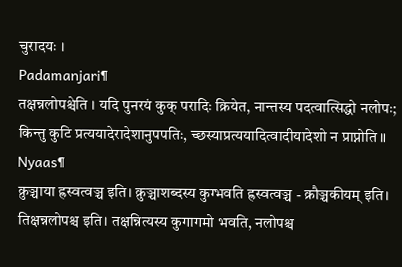चुरादयः ।
Padamanjari¶
तक्षन्नलोपश्चेति । यदि पुनरयं कुक् परादिः क्रियेत, नान्तस्य पदत्वात्सिद्धो नलोपः; किन्तु कुटि प्रत्ययादेरादेशानुपपतिः, च्छस्याप्रत्ययादित्वादीयादेशो न प्राप्नोति ॥
Nyaas¶
क्रुञ्चाया ह्रस्वत्वञ्च इति। क्रुञ्चाशब्दस्य कुग्भवति ह्रस्वत्वञ्च - क्रौञ्चकीयम् इति। तिक्षन्नलोपश्च इति। तक्षन्नित्यस्य कुगागमो भवति, नलोपश्च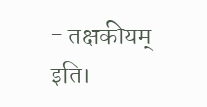- तक्षकीयम् इति।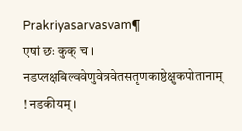Prakriyasarvasvam¶
एषां छः कुक् च । नडप्लक्षबिल्ववेणुवेत्रवेतसतृणकाष्ठेक्षुकपोतानाम् ! नडकीयम् ।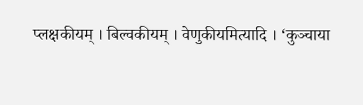प्लक्षकीयम् । बिल्वकीयम् । वेणुकीयमित्यादि । ‘कुञ्चाया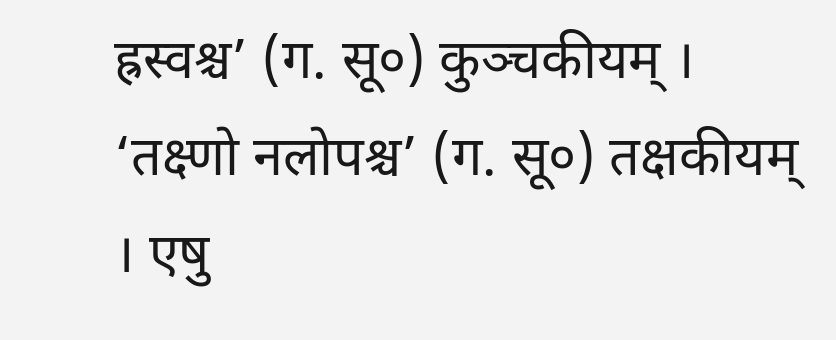ह्रस्वश्च’ (ग. सू०) कुञ्चकीयम् । ‘तक्ष्णो नलोपश्च’ (ग. सू०) तक्षकीयम् । एषु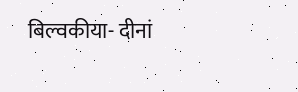बिल्वकीया- दीनां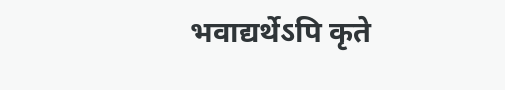भवाद्यर्थेऽपि कृते